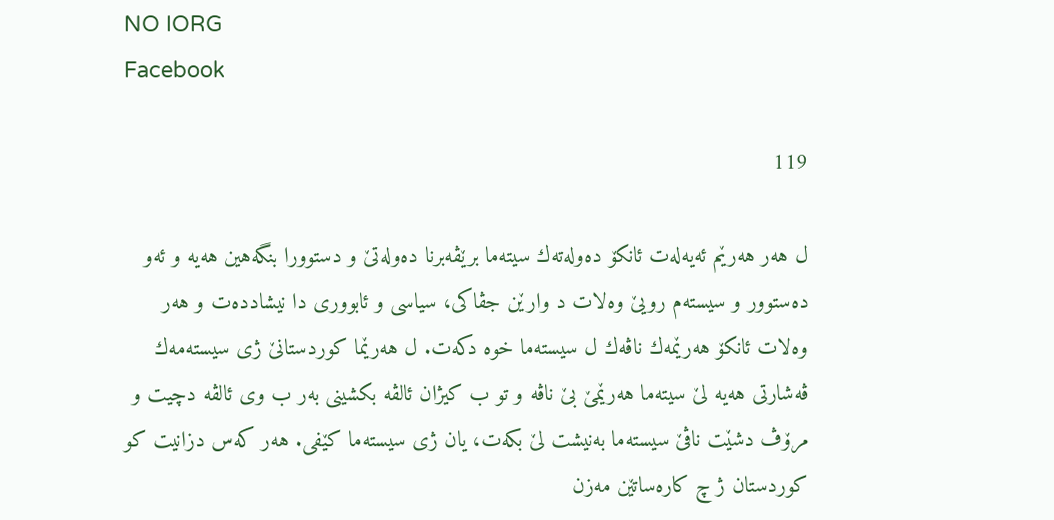NO IORG
Facebook

119

ل هه‌ر هه‌رێم ئه‌یه‌له‌ت ئانكۆ ده‌وله‌ته‌ك سیته‌ما برێڤه‌برنا ده‌وله‌تێ و دستوورا بنگه‌هین هه‌یه‌ و ئه‌و ده‌ستوور و سیسته‌م رویێ وه‌لات د وارێن جڤاكى، سیاسى و ئابوورى دا نیشادده‌ت و هه‌ر وه‌لات ئانكۆ هه‌رێمه‌ك ناڤه‌ك ل سیسته‌ما خوه‌ دكه‌ت. ل هه‌رێما كوردستانێ ژى سیسته‌مه‌ك ڤه‌شارتى هه‌یه‌ لێ سیته‌ما هه‌رێمێ بێ ناڤه‌ و تو ب كیژان ئالڤه‌ بكشینى به‌ر ب وى ئالڤه‌ دچیت و مرۆڤ دشێت ناڤێ سیسته‌ما به‌نیشت لێ بكه‌ت، یان ژى سیسته‌ما كێفی. هه‌ر كه‌س دزانیت كو كوردستان ژ چ كاره‌ساتێن مه‌زن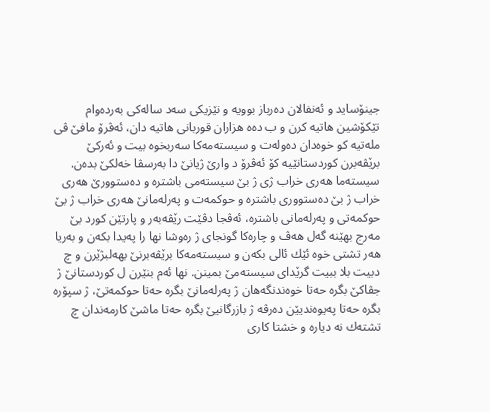جینۆساید و ئه‌نفالان ده‌رباز بوویه‌ و نێزیكى سه‌د ساله‌كى به‌رده‌وام تێكۆشین هاتیه‌ كرن و ب ده‌ه هزاران قوربانى هاتیه‌ دان، ئه‌ڤرۆ مافێ ڤى مله‌تیه‌ كو خوه‌دان ده‌وله‌ت و سیسته‌مه‌كا سه‌ربخوه‌ بیت و ئه‌ركێ برێڤه‌برن كوردستانێیه‌ كۆ ئه‌ڤرۆ د وارێ ژیانێ دا به‌رسڤا خه‌لكێ بده‌ن. سیسته‌ما هه‌رى خراب ژى ژ بێ سیسته‌مى باشتره‌ و ده‌ستوورێ هه‌رى خراب ژ بێ ده‌ستوورى باشتره‌ و حوكمه‌ت و په‌رله‌مانێ هه‌رى خراب ژ بێ حوكمه‌تى و په‌رله‌مانى باشتره‌، ئه‌ڤجا دڤێت رێڤه‌به‌ر و پارتێن كورد بێ مه‌رج بهێنه‌ گه‌ل هه‌ڤ و چاره‌كا گونجاى ژ ره‌وشا نها را په‌یدا بكه‌ن و به‌ریا هه‌ر تشتى خوه‌ ئێك ئالى بكه‌ن و سیسته‌مه‌كا برێڤه‌برنێ بهه‌لبژێرن و چ دبیت بلا ببیت گرێداى سیسته‌مێ بمینن. نها ئه‌م بنێرن ل كوردستانێ ژ جڤاكێ بگره‌ حه‌تا خوه‌ندنگه‌هان ژ په‌رله‌مانێ بگره‌ حه‌تا حوكمه‌تێ، ژ سپۆره‌ بگره‌ حه‌تا په‌یوه‌ندیێن ده‌رڤه‌ ژ بازرگانیێ بگره‌ حه‌تا ماشێ كارمه‌ندان چ تشته‌ك نه‌ دیاره‌ و خشتا كارى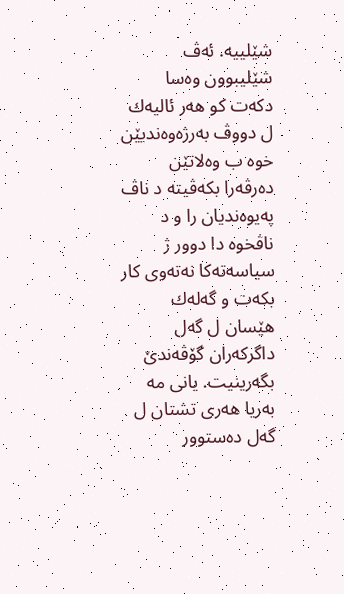شێلییه‌. ئه‌ڤ شێلیبوون وه‌سا دكه‌ت كو هه‌ر ئالیه‌ك ل دووڤ به‌رژه‌وه‌ندیێن خوه‌ ب وه‌لاتێن ده‌رڤه‌را بكه‌ڤیته‌ د ناڤ په‌یوه‌ندیان را و د ناڤخوه‌ دا دوور ژ سیاسه‌ته‌كا نه‌ته‌وى كار بكه‌ت و گه‌له‌ك هێسان ل گه‌ل داگركه‌ران گۆڤه‌ندێ بگه‌رینیت. یانى مه‌ به‌ریا هه‌رى تشتان ل گه‌ل ده‌ستوور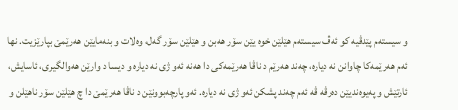و سیسته‌م پێدڤیه‌ كو ئه‌ڤ سیسته‌م هێلێن خوه‌ یێن سۆر هه‌بن و هێلێن سۆر گه‌ل، وه‌لات و بنه‌مایێن هه‌رێمێ بپارێزیت. نها ئه‌م هه‌رێمه‌كا چاوانن نه‌ دیاره‌، چه‌ند هه‌رێم د ناڤا هه‌رێمه‌كى دا هه‌نه‌ ئه‌و ژى نه‌ دیاره‌ و دیسا د وارێن هه‌والگیرى، ئاسایش، ئارتێش و په‌یوه‌ندیێن ده‌رڤه‌ ڤه‌ ئه‌م چه‌ند پشكن ئه‌و ژى نه‌ دیاره‌. ئه‌و پارچه‌بوونێن د ناڤا هه‌رێمێ دا چ هێلێن سۆر ناهێلن و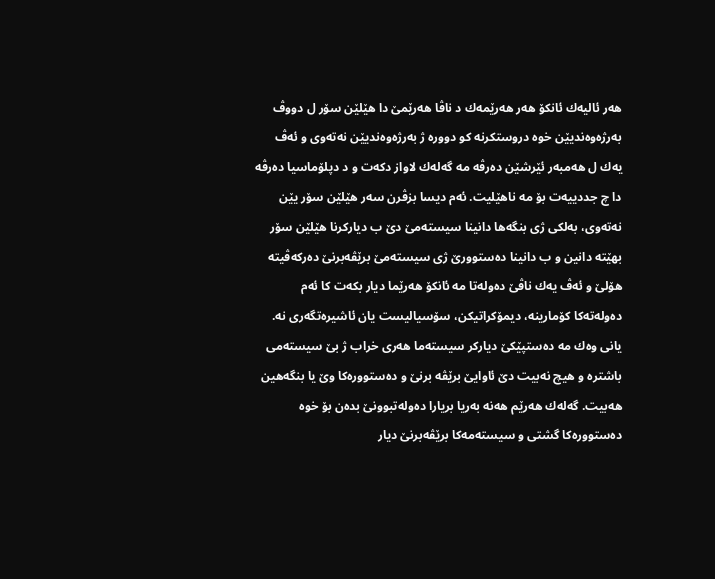هه‌ر ئالیه‌ك ئانكۆ هه‌ر هه‌رێمه‌ك د ناڤا هه‌رێمێ دا هێلێن سۆر ل دووڤ به‌رژه‌وه‌ندیێن خوه‌ دروستكرنه‌ كو دووره‌ ژ به‌رژه‌وه‌ندیێن نه‌ته‌وى و ئه‌ڤ یه‌ك ل هه‌مبه‌ر ئێرشێن ده‌رڤه‌ مه‌ گه‌له‌ك لاواز دكه‌ت و د دپلۆماسیا ده‌رڤه‌ دا چ جددییه‌ت بۆ مه‌ ناهێلیت. ئه‌م دیسا بزڤرن سه‌ر هێلێن سۆر یێن نه‌ته‌وى، به‌لكى ژى بنگه‌ها دانینا سیسته‌مێ دێ ب دیاركرنا هێلێن سۆر بهێته‌ دانین و ب دانینا ده‌ستوورێ ژى سیسته‌مێ برێڤه‌برنێ ده‌ركه‌ڤیته‌ هۆلێ و ئه‌ڤ یه‌ك ناڤێ ده‌وله‌تا مه‌ ئانكۆ هه‌رێما دیار بكه‌ت كا ئه‌م ده‌وله‌ته‌كا كۆمارینه‌، دیمۆكراتیكن، سۆسیالیست یان ئاشیره‌تگه‌رى نه‌. یانى وه‌ك مه‌ ده‌ستپێكێ دیاركر سیسته‌ما هه‌رى خراب ژ بێ سیسته‌مى باشتره‌ و هیچ نه‌بیت دێ ئاوایێ برێڤه‌ برنێ و ده‌ستووره‌كا وێ یا بنگه‌هین هه‌بیت. گه‌له‌ك هه‌رێم هه‌نه‌ به‌ریا بریارا ده‌وله‌تبوونێ بده‌ن بۆ خوه‌ ده‌ستووره‌كا گشتى و سیسته‌مه‌كا برێڤه‌برنێ دیار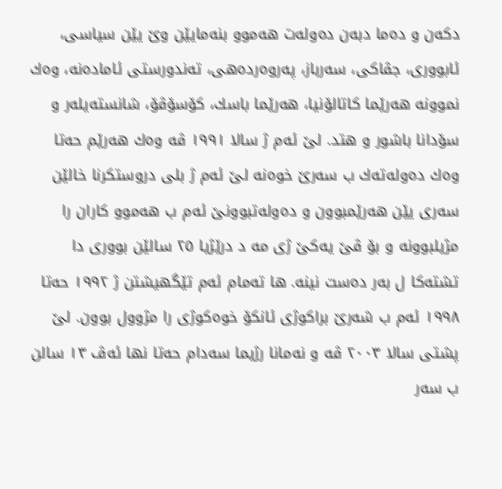دكه‌ن و ده‌ما دبه‌ن ده‌وله‌ت هه‌موو بنه‌مایێن وێ یێن سیاسى، ئابوورى، جڤاكى، سه‌رباز، په‌روه‌رده‌هى، ته‌ندورستى ئاماده‌نه‌، وه‌ك نموونه‌ هه‌رێما كاتالۆنیا، هه‌رێما باسك، كۆسۆڤۆ، شانسته‌یله‌ر و سۆدانا باشور و هتد. لێ ئه‌م ژ سالا ١٩٩١ ڤه‌ وه‌ك هه‌رێم حه‌تا وه‌ك ده‌وله‌ته‌ك ب سه‌رێ خوه‌نه‌ لێ ئه‌م ژ بلى دروستكرنا خالێن سه‌رى یێن هه‌رێمبوون و ده‌وله‌تبوونێ ئه‌م ب هه‌موو كاران را مژیلبوونه‌ و بۆ ڤێ یه‌كێ ژى مه‌ د درێژیا ٢٥ سالێن بوورى دا تشته‌كا ل به‌ر ده‌ست نینه‌. ها ته‌مام ئه‌م تێگهیشتن ژ ١٩٩٢ حه‌تا ١٩٩٨ ئه‌م ب شه‌رێ براكوژى ئانكۆ خوه‌كوژى را مژوول بوون. لێ پشتى سالا ٢٠٠٣ ڤه‌ و نه‌مانا رژیما سه‌دام حه‌تا نها ئه‌ڤ ١٣ سالن ب سه‌ر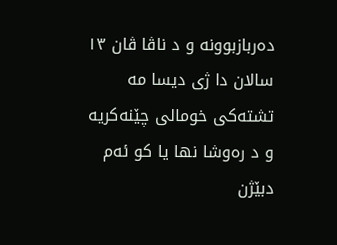ده‌ربازبوونه‌ و د ناڤا ڤان ١٣ سالان دا ژى دیسا مه‌ تشته‌كى خومالى چێنه‌كریه‌ و د ره‌وشا نها یا كو ئه‌م دبێژن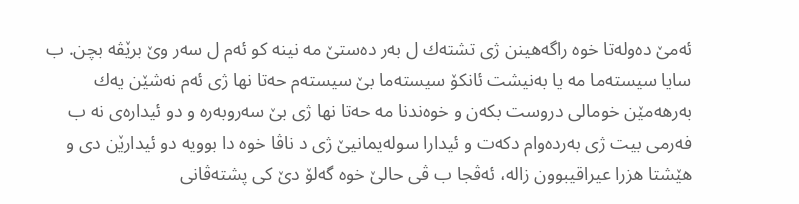ئه‌مێ ده‌وله‌تا خوه‌ راگه‌هینن ژى تشته‌ك ل به‌ر ده‌ستێ مه‌ نینه‌ كو ئه‌م ل سه‌ر وێ برێڤه‌ بچن. ب سایا سیسته‌ما مه‌ یا به‌نیشت ئانكۆ سیسته‌ما بێ سیسته‌م حه‌تا نها ژى ئه‌م نه‌شێن یه‌ك به‌رهه‌مێن خومالى دروست بكه‌ن و خوه‌ندنا مه‌ حه‌تا نها ژى بێ سه‌روبه‌ره‌ و دو ئیداره‌ى نه‌ ب فه‌رمى بیت ژى به‌رده‌وام دكه‌ت و ئیدارا سوله‌یمانیێ ژى د ناڤا خوه‌ دا بوویه‌ دو ئیدارێن دى و هێشتا هزرا عیراقیبوون زاله‌، ئه‌ڤجا ب ڤى حالێ خوه‌ گه‌لۆ دێ كى پشته‌ڤانى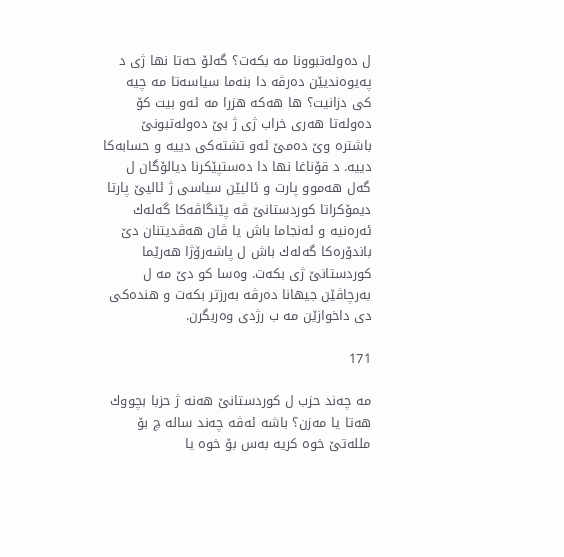ل ده‌وله‌تبوونا مه‌ بكه‌ت؟ گه‌لۆ حه‌تا نها ژى د په‌یوه‌ندیێن ده‌رڤه‌ دا بنه‌ما سیاسه‌تا مه‌ چیه‌ كى دزانیت؟ ها هه‌كه‌ هزرا مه‌ ئه‌و بیت كۆ ده‌وله‌تا هه‌رى خراب ژى ژ بێ ده‌وله‌تبونێ باشتره‌ وێ ده‌مێ ئه‌و تشته‌كى دییه‌ و حسابه‌كا دییه‌. د قۆناغا نها دا ده‌ستپێكرنا دیالۆگان ل گه‌ل هه‌موو پارت و ئالیێن سیاسى ژ ئالیێ پارتا دیمۆكراتا كوردستانێ ڤه‌ پێنگاڤه‌كا گه‌له‌ك ئه‌ره‌نیه‌ و ئه‌نجاما باش یا ڤان هه‌ڤدیتنان دێ باندۆره‌كا گه‌له‌ك باش ل پاشه‌رۆژا هه‌رێما كوردستانێ ژى بكه‌ت. وه‌سا كو دێ مه‌ ل به‌رچاڤێن جیهانا ده‌رڤه‌ به‌رزتر بكه‌ت و هنده‌كى دى داخوازێن مه‌ ب رژدى وه‌ربگرن.

171

مه‌ چه‌ند حزب ل كوردستانێ هه‌نه‌ ژ حزبا بچووك هه‌تا یا مه‌زن؟ باشه‌ ئه‌ڤه‌ چه‌ند ساله‌ چ بۆ ملله‌تێ خوه‌ كریه‌ به‌س بۆ خوه‌ یا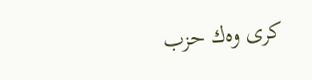كری وه‌ك حزب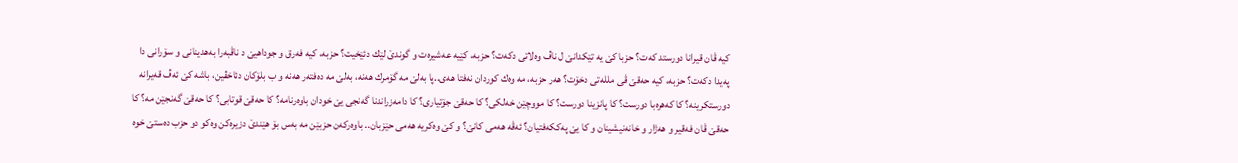كیه‌ ڤان قیرانا دورستد كه‌ت؟ حزبا كێ یه‌ تێكدانێ ل ناڤ وه‌لاتی دكه‌ت؟ حزبه‌، كێیه‌ عه‌شیره‌ت و گوندێ لێك دئێخیت؟ حزبه‌، كیه‌ فه‌رق و جوداهیێ د ناڤبه‌را به‌هدینانى و سۆرانی دا په‌یدا دكه‌ت؟ حزبه‌، كیه‌ حه‌قێ ڤی ملله‌تی دخۆت؟ هه‌ر حزبه‌، مه‌ وه‌ك كوردان نه‌فتا هه‌ى..پا به‌لێ مه‌ گۆمرك هه‌نه‌، به‌لێ مه‌ ده‌فته‌ر هه‌نه‌ و ب بلۆكان دئاخڤین، باشه‌ كێ ئه‌ڤ قه‌یرانه‌ دورستكرینه‌؟ كا كه‌هره‌با دورست؟ كا پانزینا دورست؟ كا مووچێن خه‌لكی؟ كا حه‌قێ جۆتیاری؟ كا دامه‌زراندنا گه‌نجی یێ خودان باوه‌رنامه‌؟ كا حه‌قێ قوتابی؟ كا حه‌قێ گه‌نجێن مه‌؟ كا حه‌قێ ڤان فه‌قیر و هه‌ژار و خانه‌نیشینان و كا یێ په‌ككه‌فتیان؟ ئه‌ڤه‌ هه‌می كانێ؟ و كێ وه‌كریه‌ هه‌می حێزبان.. باوه‌ركه‌ن حزبێن مه‌ به‌س بۆ هێندێ دزیره‌كن وه‌كو دو حزب ده‌ستێ خوه‌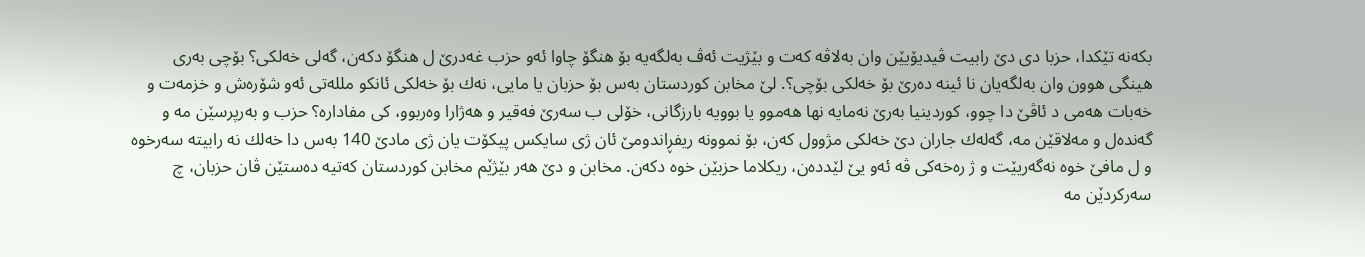بكه‌نه‌ تێكدا، حزبا دی دێ رابیت ڤیدیۆیێن وان به‌لاڤه‌ كه‌ت و بێژیت ئه‌ڤ به‌لگه‌یه‌ بۆ هنگۆ چاوا ئه‌و حزب غه‌درێ ل هنگۆ دكه‌ن، گه‌لی خه‌لكی؟ بۆچی به‌ری هینگی هوون وان به‌لگه‌یان نا ئینه‌ ده‌رێ بۆ خه‌لكی بۆچى؟. لێ مخابن كوردستان به‌س بۆ حزبان یا مایی، نه‌ك بۆ خه‌لكی ئانكو ملله‌تی ئه‌و شۆره‌ش و خزمه‌ت و خه‌بات هه‌می د ئاڤێ دا چوو، كوردینیا به‌رێ نه‌مایه‌ نها هه‌موو یا بوویه‌ بارزگانى، خۆلی ب سه‌رێ فه‌قیر و هه‌ژارا وه‌ربوو، كی مفاداره‌؟ حزب و به‌رپرسێن مه‌ و گه‌نده‌ل و مه‌لاقێن مه‌، گه‌له‌ك جاران دێ خه‌لكی مژوول كه‌ن، بۆ نموونه‌ ریفڕاندومێ ئان ژی سایكس پیكۆت یان ژی مادێ 140 به‌س دا خه‌لك نه‌ رابیته‌ سه‌رخوه‌ و ل مافێ خوه‌ نه‌گه‌ریێت و ژ ره‌خه‌كی ڤه‌ ئه‌و یێ لێدده‌ن، ریكلاما حزبێن خوه‌ دكه‌ن. مخابن و دێ هه‌ر بێژێم مخابن كوردستان كه‌تیه‌ ده‌ستێن ڤان حزبان، چ سه‌ركردێن مه‌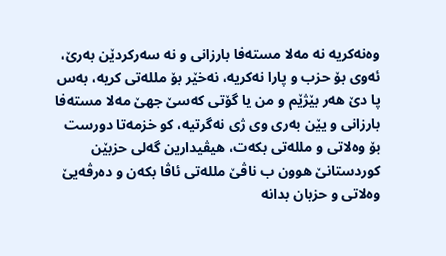وه‌نه‌كریه‌ نه‌ مه‌لا مسته‌فا بارزانی و نه‌ سه‌ركردێن به‌رێ، ئه‌وی بۆ حزب و پارا نه‌كریه‌، نه‌خێر بۆ ملله‌تی كریه‌، به‌س پا دێ هه‌ر بێژێم و من یا گۆتی كه‌سێ جهێ مه‌لا مسته‌فا بارزانی و یێن به‌ری وی ژی نه‌گرتیه‌، كو خزمه‌تا دورست بۆ وه‌لاتی و ملله‌تی بكه‌ت، هیڤیدارین گه‌لی حزبێن كوردستانێ هوون ب ناڤێ ملله‌تی ئاڤا بكه‌ن و ده‌رڤه‌یێ وه‌لاتی و حزبان بدانه‌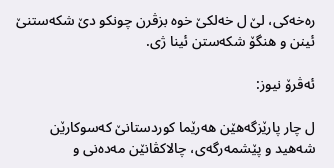ره‌خه‌كی، لێ ل خه‌لكێ خوه‌ بزڤرن چونكو دێ شكه‌ستنێ ئینن و هنگۆ شكه‌ستن ئینا ژی.

ئه‌ڤرۆ نيوز:

ل چار پارێزگه‌هێن هه‌رێما كوردستانێ كه‌سوكارێن شه‌هيد و پێشمه‌رگه‌ى، چالاكڤانێن مه‌ده‌نى و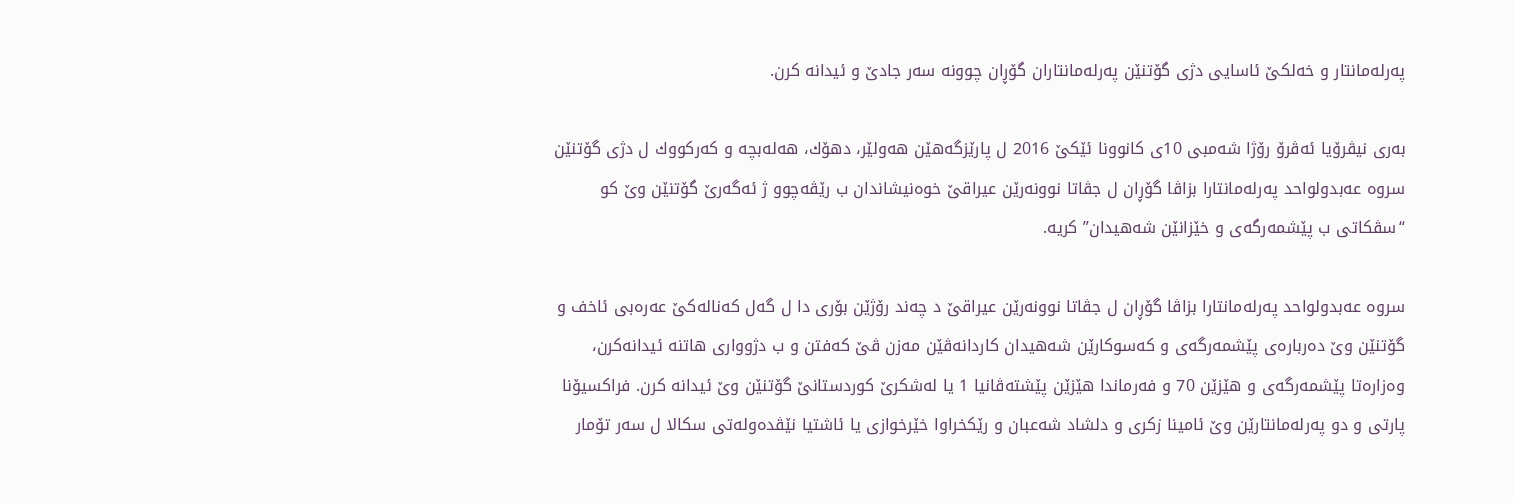په‌رله‌مانتار و خه‌لكێ ئاسايى دژى گۆتنێن په‌رله‌مانتاران گۆڕان چوونه‌ سه‌ر جادێ و ئيدانه‌ كرن.

به‌رى نيڤرۆيا ئه‌ڤرۆ رۆژا شه‌مبى 10ى كانوونا ئێكێ 2016 ل پارێزگه‌هێن هه‌ولێر، دهۆك، هه‌له‌بچه‌ و كه‌ركووك ل دژى گۆتنێن سروه‌ عه‌بدولواحد په‌رله‌مانتارا بزاڤا گۆڕان ل جڤاتا نوونه‌رێن عيراقێ خوه‌نيشاندان ب رێڤه‌چوو ژ ئه‌گه‌رێ گۆتنێن وێ كو “سڤكاتى ب پێشمه‌رگه‌ى و خێزانێن شه‌هيدان” كريه‌.

سروه‌ عه‌بدولواحد په‌رله‌مانتارا بزاڤا گۆڕان ل جڤاتا نوونه‌رێن عيراقێ د چه‌ند رۆژێن بۆرى دا ل گه‌ل كه‌ناله‌كێ عه‌ره‌بى ئاخف و گۆتنێن وێ ده‌رباره‌ى پێشمه‌رگه‌ى و كه‌سوكارێن شه‌هيدان كاردانه‌ڤێن مه‌زن ڤێ كه‌فتن و ب دژووارى هاتنه‌ ئيدانه‌كرن، وه‌زاره‌تا پێشمه‌رگه‌ى و هێزێن 70 و فه‌رماندا هێزێن پێشته‌ڤانيا 1 يا له‌شكرێ كوردستانێ گۆتنێن وێ ئيدانه‌ كرن. فراكسيۆنا پارتى و دو په‌رله‌مانتارێن وێ ئامينا زكرى و دلشاد شه‌عبان و رێكخراوا خێرخوازى يا ئاشتيا نێڤده‌وله‌تى سكالا ل سه‌ر تۆمار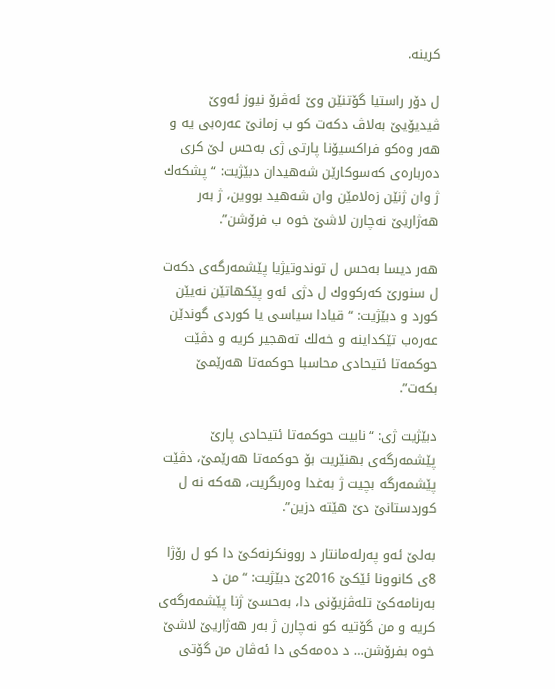كرينه‌.

ل دۆر راستيا گۆتنێن وێ ئه‌ڤرۆ نيوز ئه‌وێ ڤيديۆيێ به‌لاڤ دكه‌ت كو ب زمانێ عه‌ره‌بى يه‌ و هه‌ر وه‌كو فراكسيۆنا پارتى ژى به‌حس لێ كرى ده‌رباره‌ى كه‌سوكارێن شه‌هيدان دبێژيت: “پشكه‌ك ژ وان ژنێن زه‌لامێن وان شه‌هيد بووين، ژ به‌ر هه‌ژاريێ نه‌چارن لاشێ خوه‌ ب فرۆشن”.

هه‌ر ديسا به‌حس ل توندوتيژيا پێشمه‌رگه‌ى دكه‌ت ل سنورێ كه‌ركووك ل دژى ئه‌و پێكهاتێن نه‌يێن كورد و دبێژيت: “قيادا سياسى يا كوردى گوندێن عه‌ره‌ب تێكداينه‌ و خه‌لك ته‌هجير كريه‌ و دڤێت حوكمه‌تا ئتيحادى محاسبا حوكمه‌تا هه‌رێمێ بكه‌ت”.

دبێژيت ژى: “نابيت حوكمه‌تا ئتيحادى پارێ پێشمه‌رگه‌ى بهنێريت بۆ حوكمه‌تا هه‌رێمێ، دڤێت پێشمه‌رگه‌ بچيت ژ به‌غدا وه‌ربگريت، هه‌كه‌ نه‌ ل كوردستانێ دێ هێته‌ دزين”.

به‌لێ ئه‌و په‌رله‌مانتار د روونكرنه‌كێ دا كو ل رۆژا 8ى كانوونا ئێكێ 2016ێ دبێژيت: “من د به‌رنامه‌كێ تله‌ڤزيۆنى دا، به‌حسێ ژنا پێشمه‌رگه‌ى كريه‌ و من گۆتيه‌ كو نه‌چارن ژ به‌ر هه‌ژاريێ لاشێ خوه‌ بفرۆشن… د ده‌مه‌كى دا ئه‌ڤان من گۆتى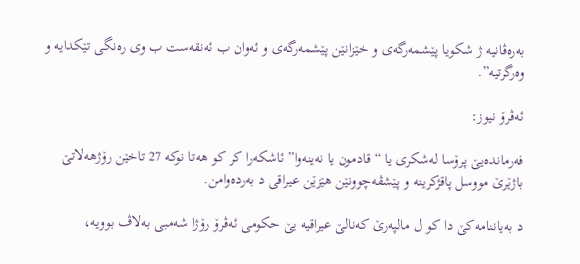به‌ره‌ڤانيه‌ ژ شكويا پێشمه‌رگه‌ى و خێزانێن پێشمه‌رگه‌ى و ئه‌وان ب ئه‌نقه‌ست ب وى ره‌نگى تێكدايه‌ و وه‌رگرتيه‌”.

ئه‌ڤرۆ نيوز:

فه‌رمانده‌يێ پرۆسا له‌شكرى يا “قادمون يا نه‌ينه‌وا” ئاشكه‌را كر كو هه‌تا نوكه‌ 27 تاخێن رۆژهه‌لاتێ باژێرێ مووسل پاقژكرينه‌ و پێشڤه‌چوونێن هێزێن عيراقى د به‌رده‌وامن.

د به‌ياننامه‌كێ دا كو ل مالپه‌رێ كه‌نالێ عيراقيه‌ يێ حكومى ئه‌ڤرۆ رۆژا شه‌مبى به‌لاڤ بوويه‌،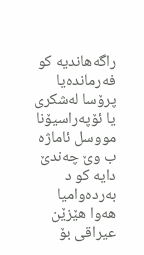راگه‌هانديه‌ كو فه‌رمانده‌يا پرۆسا له‌شكرى يا ئۆپه‌راسيۆنا مووسل ئاماژه‌ ب وێ چه‌ندێ دايه‌ كو د به‌رده‌واميا هه‌وا هێزێن عيراقى بۆ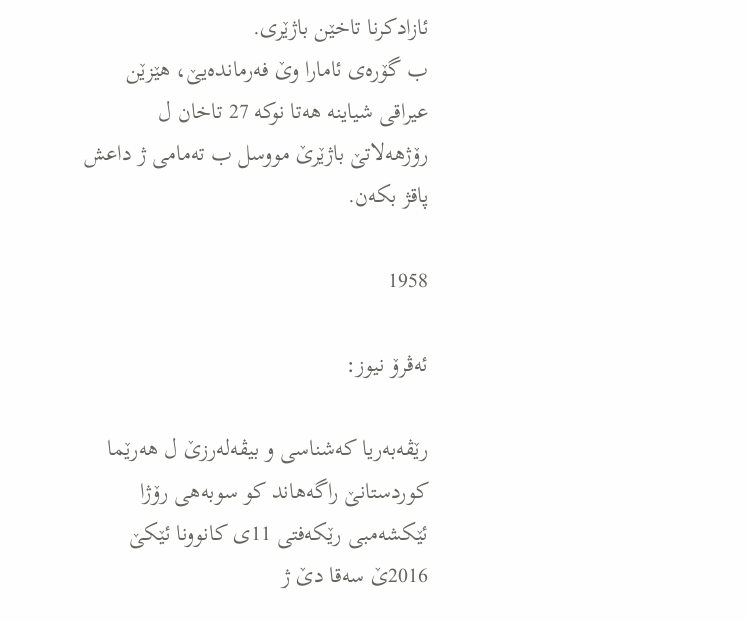ئازادكرنا تاخێن باژێرى.
ب گۆره‌ى ئامارا وێ فه‌رمانده‌يێ، هێزێن عيراقى شياينه‌ هه‌تا نوكه‌ 27 تاخان ل رۆژهه‌لاتێ باژێرێ مووسل ب ته‌مامى ژ داعش پاقژ بكه‌ن.

1958

ئه‌ڤرۆ نيوز:

رێڤه‌به‌ريا كه‌شناسى و بيڤه‌له‌رزێ ل هەرێما کوردستانێ راگه‌هاند كو سوبه‌هى رۆژا ئێكشه‌مبى رێكه‌فتى 11ى كانوونا ئێكێ 2016ێ سه‌قا دێ ژ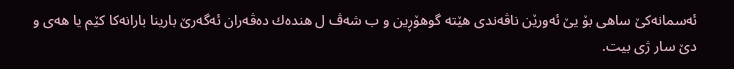ئه‌سمانه‌كێ ساهى بۆ يێ ئه‌ورێن ناڤه‌ندى هێته‌ گوهۆڕين و ب شه‌ڤ ل هنده‌ك ده‌ڤه‌ران ئه‌گه‌رێ بارينا بارانه‌كا كێم يا هه‌ى و دێ سار ژى بيت.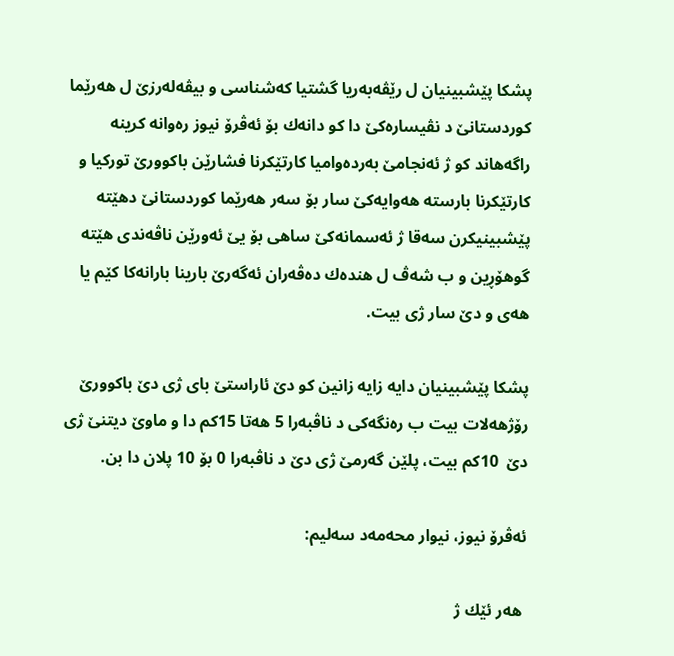پشكا پێشبينيان ل رێڤه‌به‌ريا گشتيا كه‌شناسى و بيڤه‌له‌رزێ ل هه‌رێما كوردستانێ د نڤيساره‌كێ دا كو دانه‌ك بۆ ئه‌ڤرۆ نيوز ره‌وانه‌ كرينه‌ راگه‌هاند كو ژ ئه‌نجامێ به‌رده‌واميا كارتێكرنا فشارێن باكوورێ توركيا و كارتێكرنا بارسته‌ هه‌وايه‌كێ سار بۆ سه‌ر هه‌رێما كوردستانێ دهێته‌ پێشبينيكرن سه‌قا ژ ئه‌سمانه‌كێ ساهى بۆ يێ ئه‌ورێن ناڤه‌ندى هێته‌ گوهۆڕين و ب شه‌ڤ ل هنده‌ك ده‌ڤه‌ران ئه‌گه‌رێ بارينا بارانه‌كا كێم يا هه‌ى و دێ سار ژى بيت.

پشكا پێشبينيان دايه‌ زايه‌ زانين كو دێ ئاراستێ باى ژى دێ باكوورێ رۆژهه‌لات بيت ب ره‌نگه‌كى د ناڤبه‌را 5 هه‌تا 15كم دا و ماوێ ديتنێ ژى دێ  10كم بيت، پلێن گه‌رمێ ژى دێ د ناڤبه‌را 0 بۆ 10 پلان دا بن.

ئه‌ڤرۆ نيوز، نيوار محه‌مه‌د سه‌ليم:

 هه‌ر ئێك ژ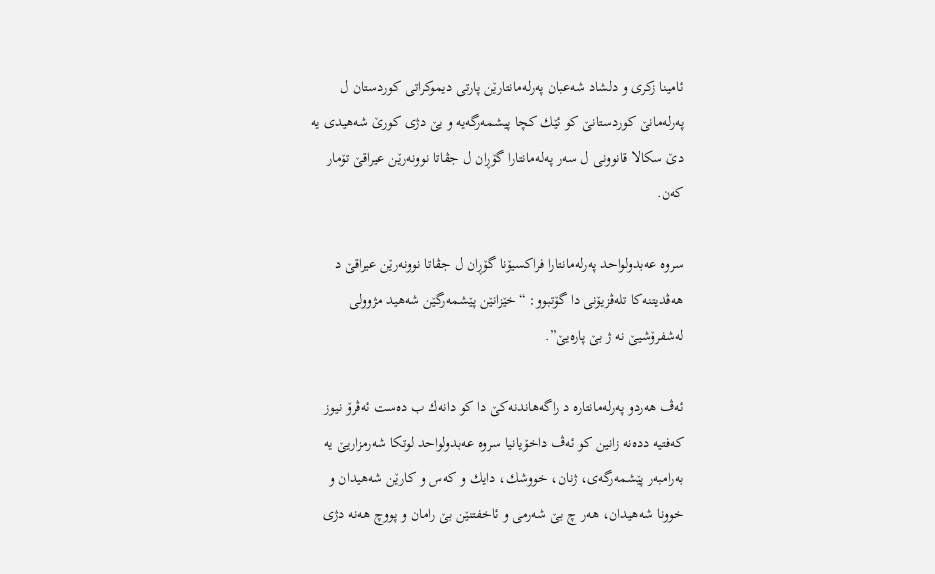ئامينا زكرى و دلشاد شه‌عبان په‌رله‌مانتارێن پارتى ديموكراتى كوردستان ل په‌رله‌مانێ كوردستانێ كو ئێك كچا پيشمه‌رگه‌يه‌ و يێ دژى كورێ شه‌هيدى يه‌ دێ سكالا قانوونى ل سه‌ر په‌له‌مانتارا گۆڕان ل جڤاتا نوونه‌رێن عيراقێ تۆمار كه‌ن.

سروه‌ عه‌بدولواحد په‌رله‌مانتارا فراكسيۆنا گۆڕان ل جڤاتا نوونه‌رێن عيراقێ د هه‌ڤديتنه‌كا تله‌ڤزيۆنى دا گۆتبوو: “خێزانێن پێشمه‌رگێن شه‌هيد مژوولى له‌شفرۆشيێ نه‌ ژ بێ پاره‌يێ”.

ئه‌ڤ هه‌ردو په‌رله‌مانتاره‌ د راگه‌هاندنه‌كێ دا كو دانه‌ك ب ده‌ست ئه‌ڤرۆ نيوز كه‌فتيه‌ دده‌نه‌ زانين كو ئه‌ڤ داخۆيانيا سروه‌ عه‌بدولواحد لوتكا شه‌رمزاريێ يه‌ به‌رامبه‌ر پێشمه‌رگه‌ى، ژنان، خووشك، دايك و كه‌س و كارێن شه‌هيدان و خوونا شه‌هيدان، هه‌ر چ بێ شه‌رمى و ئاخفتنێن بێ رامان و پووچ هه‌نه‌ دژى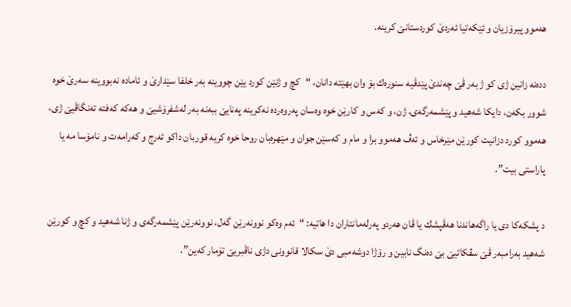هه‌موو پيرۆزيان و ئێكه‌تيا ئه‌ردێ كوردستانێ كرينه‌.

دده‌نه‌ زانين ژى كو ژ به‌ر ڤێ چه‌ندێ پێدڤيه‌ سنوره‌ك بۆ وان بهێته‌ دانان، “كچ و ژنێن كورد يێن چووينه‌ به‌ر خلفا سێدارێ و ئاماده‌ نه‌بووينه‌ سه‌رێ خوه‌ شوور بكه‌ن، دايكا شه‌هيد و پێشمه‌رگه‌ى، ژن، و كه‌س و كارێن خوه‌ وه‌سان په‌روه‌رده‌ نه‌كرينه‌ په‌نايێ ببه‌نه‌ به‌ر له‌شفرۆشيێ و هه‌كه‌ كه‌فته‌ ته‌نگاڤيێ ژى، هه‌موو كورد دزانيت كورێن مێرخاس و ئه‌ڤ هه‌موو برا و مام و كه‌سێن جوان و مێهره‌بان روحا خوه‌ كريه‌ قوربان داكو ئه‌رج و كه‌رامه‌ت و نامۆسا مه‌ يا پاراستى بيت”.

د پشكه‌كا دى يا راگه‌هاندنا هه‌ڤپشك يا ڤان هه‌ردو په‌رله‌مانتاران دا هاتيه‌: “ئه‌م وه‌كو نوونه‌رێن گه‌ل، نوونه‌رێن پێشمه‌رگه‌ى و ژنا شه‌هيد و كچ و كورێن شه‌هيد به‌رامبه‌ر ڤێ سڤكاتيێ بێ ده‌نگ نابين و رۆژا دوشه‌مبى دێ سكالا قانوونى دژى ناڤبريێ تۆمار كه‌ين”.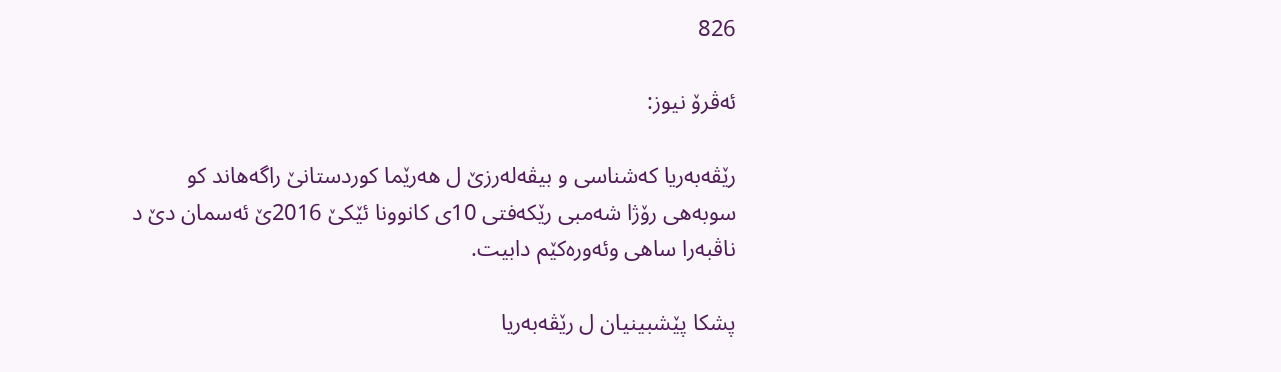826

ئه‌ڤرۆ نيوز:

رێڤه‌به‌ريا كه‌شناسى و بيڤه‌له‌رزێ ل هەرێما کوردستانێ راگه‌هاند كو سوبه‌هى رۆژا شه‌مبى رێكه‌فتى 10ى كانوونا ئێكێ 2016ێ ئه‌سمان دێ د ناڤبه‌را ساهى وئه‌وره‌كێم دابيت.

پشكا پێشبينيان ل رێڤه‌به‌ريا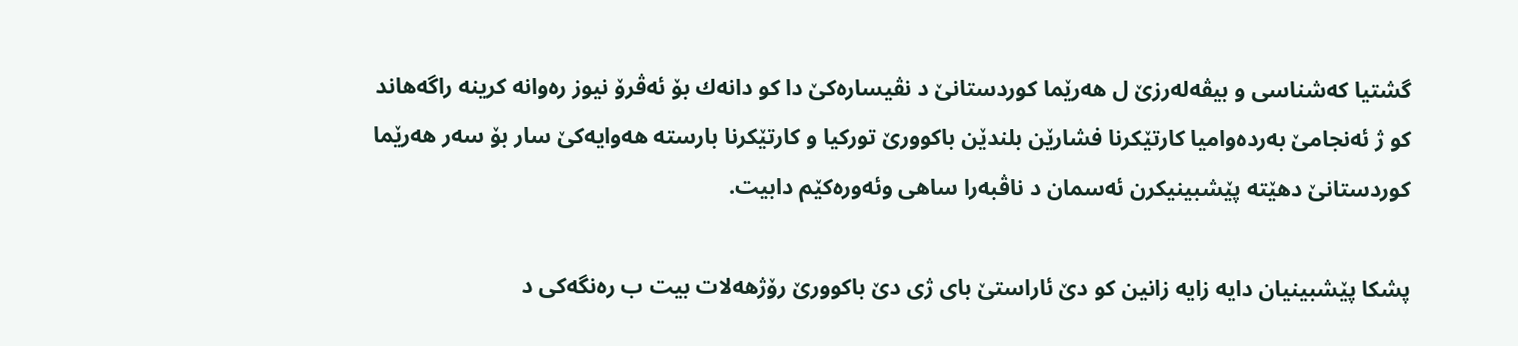گشتيا كه‌شناسى و بيڤه‌له‌رزێ ل هه‌رێما كوردستانێ د نڤيساره‌كێ دا كو دانه‌ك بۆ ئه‌ڤرۆ نيوز ره‌وانه‌ كرينه‌ راگه‌هاند كو ژ ئه‌نجامێ به‌رده‌واميا كارتێكرنا فشارێن بلندێن باكوورێ توركيا و كارتێكرنا بارسته‌ هه‌وايه‌كێ سار بۆ سه‌ر هه‌رێما كوردستانێ دهێته‌ پێشبينيكرن ئه‌سمان د ناڤبه‌را ساهى وئه‌وره‌كێم دابيت.

پشكا پێشبينيان دايه‌ زايه‌ زانين كو دێ ئاراستێ باى ژى دێ باكوورێ رۆژهه‌لات بيت ب ره‌نگه‌كى د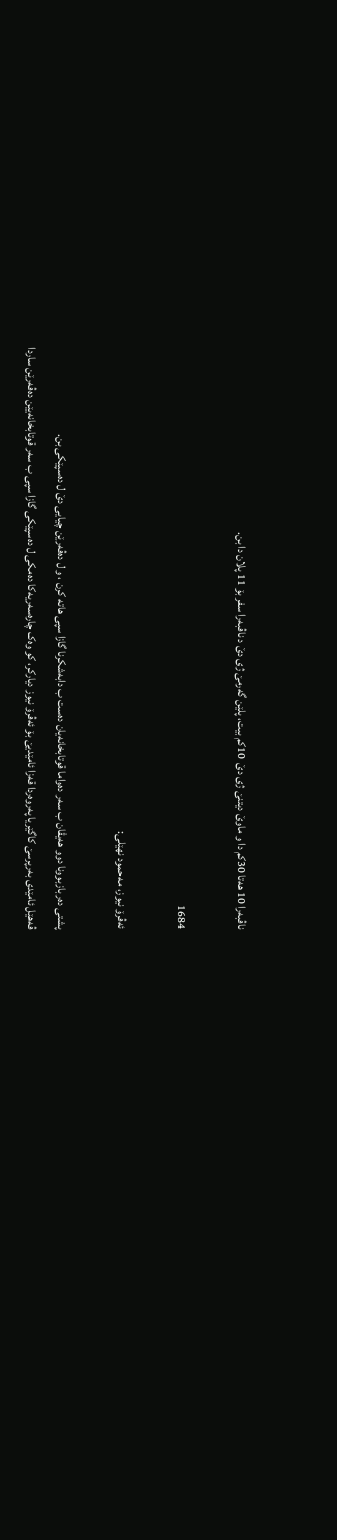ناڤبه‌را 10 هه‌تا 30كم دا و ماوێ ديتنێ ژى دێ  10كم بيت، پلێن گه‌رمێ ژى دێ د ناڤبه‌را سفر بۆ 11 پلان دا بن.

1684

ئەڤرۆ نیوز، مەحمود نھێلی:

پشتی دەربازبوونا دوو ھەیڤان ب سەر دەواما قوتابخانەیان دەست ب دابەشکرنا گازا سپی ھاتە کرن ، و ل دەڤەرێن چیایی دێ ل دەسپێکی بن.
ڤەھێل ئامێدی بەرپرسێ کاگێریا پەروەردا قەزا ئامێدیێ بۆ ئەڤرۆ نیوز دیارکر، کو وەک چارەسەریەکا دەمکی ل دەسپێکی گازا سپی ب سەر قوتابخانەیێن دەڤەرێن ساردا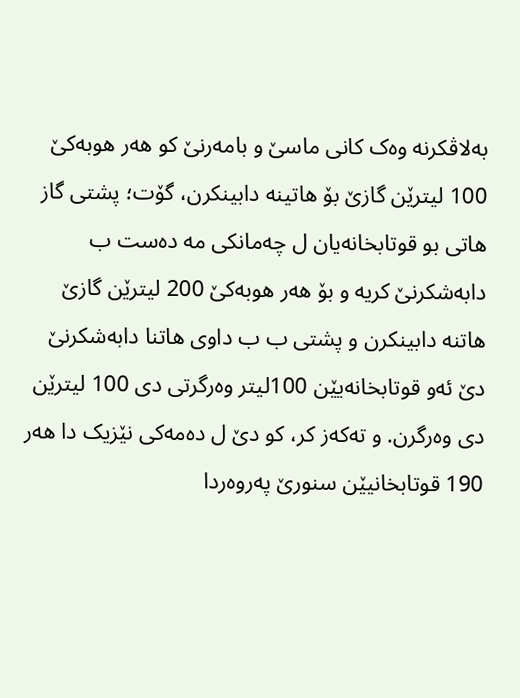بەلاڤکرنە وەک کانی ماسێ و بامەرنێ کو ھەر ھوبەکێ 100 لیترێن گازێ بۆ ھاتینە دابینکرن، گۆت؛ پشتی گاز ھاتی بو قوتابخانەیان ل چەمانکی مە دەست ب دابەشکرنێ کریە و بۆ ھەر ھوبەکێ 200 لیترێن گازێ ھاتنە دابینکرن و پشتی ب ب داوی ھاتنا دابەشکرنێ دێ ئەو قوتابخانەیێن 100لیتر وەرگرتی دی 100 لیترێن دی وەرگرن. و تەکەز کر، کو دێ ل دەمەکی نێزیک دا ھەر 190 قوتابخانیێن سنورێ پەروەردا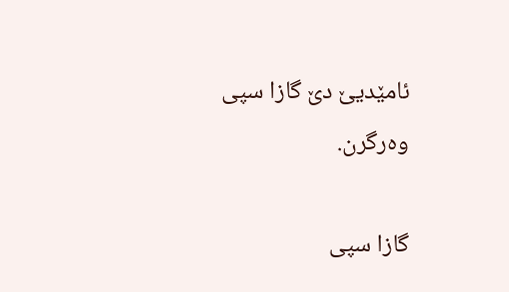ئامێدیێ دێ گازا سپی وەرگرن.

گازا سپى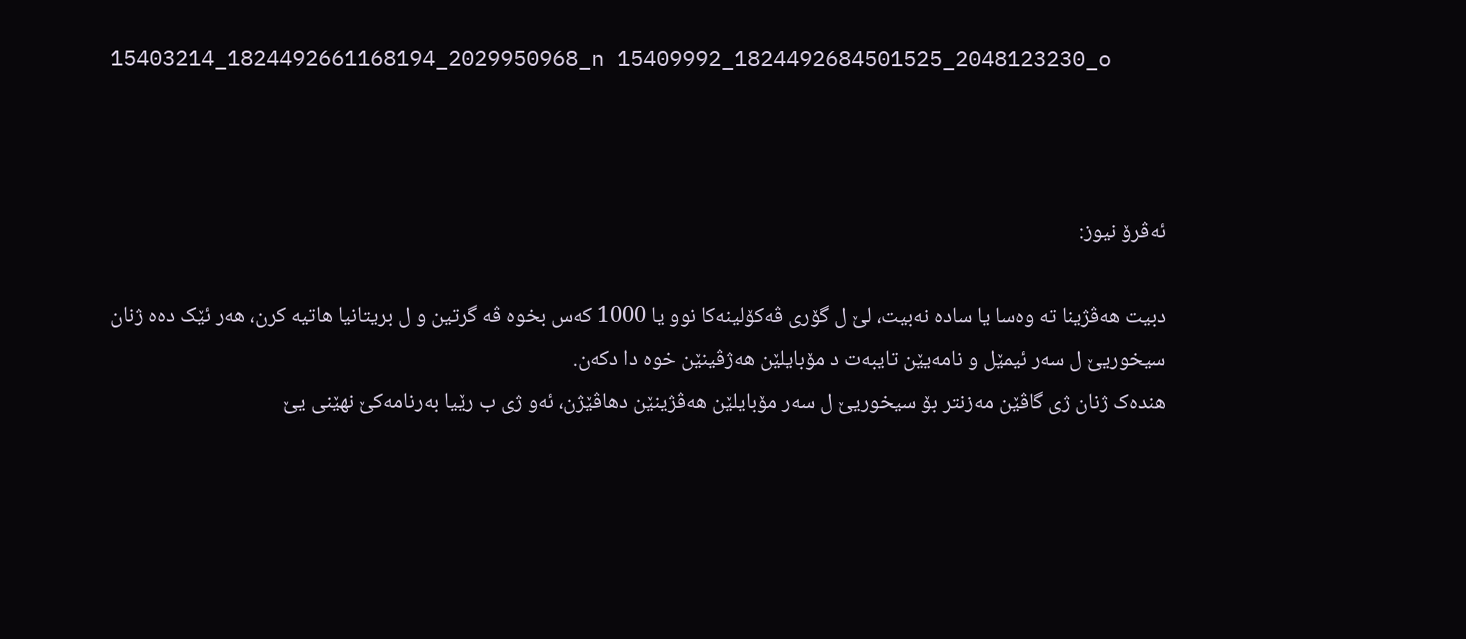15403214_1824492661168194_2029950968_n 15409992_1824492684501525_2048123230_o



ئه‌ڤرۆ نيوز:

دبیت ھەڤژینا تە وەسا یا سادە نەبیت، لێ ل گۆری ڤەکۆلینەکا نوو یا 1000 کەس بخوە ڤە گرتین و ل بریتانیا ھاتیە کرن، ھەر ئێک دەە ژنان سیخوریێ ل سەر ئیمێل و نامەیێن تایبەت د مۆبایلێن ھەژڤینێن خوە دا دکەن.
ھندەک ژنان ژی گاڤێن مەزنتر بۆ سیخوریێ ل سەر مۆبایلێن ھەڤژینێن دھاڤێژن، ئەو ژی ب رێیا بەرنامەکێ نھێنی یێ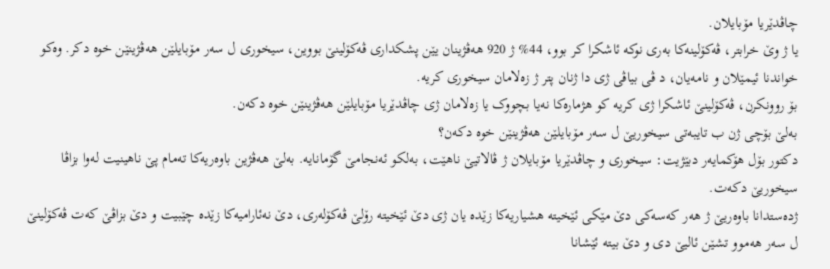چاڤدێریا مۆبایلان.
یا ژ وێ خرابتر، ڤەکۆلینەکا بەری نوکە ئاشکرا کر بوو، 44% ژ 920 ھەڤژینان یێن پشکداری ڤەکۆلینێ بووین، سیخوری ل سەر مۆبایلێن ھەڤژینێن خوە دکر. وەکو خواندنا ئیمێلان و نامەیان، د ڤی بیاڤی ژی دا ژنان پتر ژ زەلامان سیخوری کریە.
بۆ روونکرن، ڤەکۆلینێ ئاشکرا ژی کریە کو ھژمارەکا نەیا بچووک یا زەلامان ژی چاڤدێریا مۆبایلێن ھەڤژینێن خوە دکەن.
بەلێ بۆچی ژن ب تایبەتی سیخوریێ ل سەر مۆبایلێن ھەڤژینێن خوە دکەن؟
دکتور بۆل ھۆکمایەر دبێژیت: سیخوری و چاڤدێریا مۆبایلان ژ ڤالاتیێ ناھێت، بەلکو ئەنجامێ گۆمانایە. بەلێ ھەڤژین باوەریەکا تەمام پێ ناھینیت لەوا بزاڤا سیخوریێ دکەت.
ژدەستدانا باوەریێ ژ ھەر کەسەکی دێ مێکی ئێخیتە ھشیاریەکا زێدە یان ژی دێ ئێخیتە رۆلێ ڤەکۆلەری، دێ نەئارامیەکا زێدە چێبیت و دێ بزاڤێ کەت ڤەکۆلینێ ل سەر ھەموو تشێن ئالیێ دی و دێ بیتە ئێشانا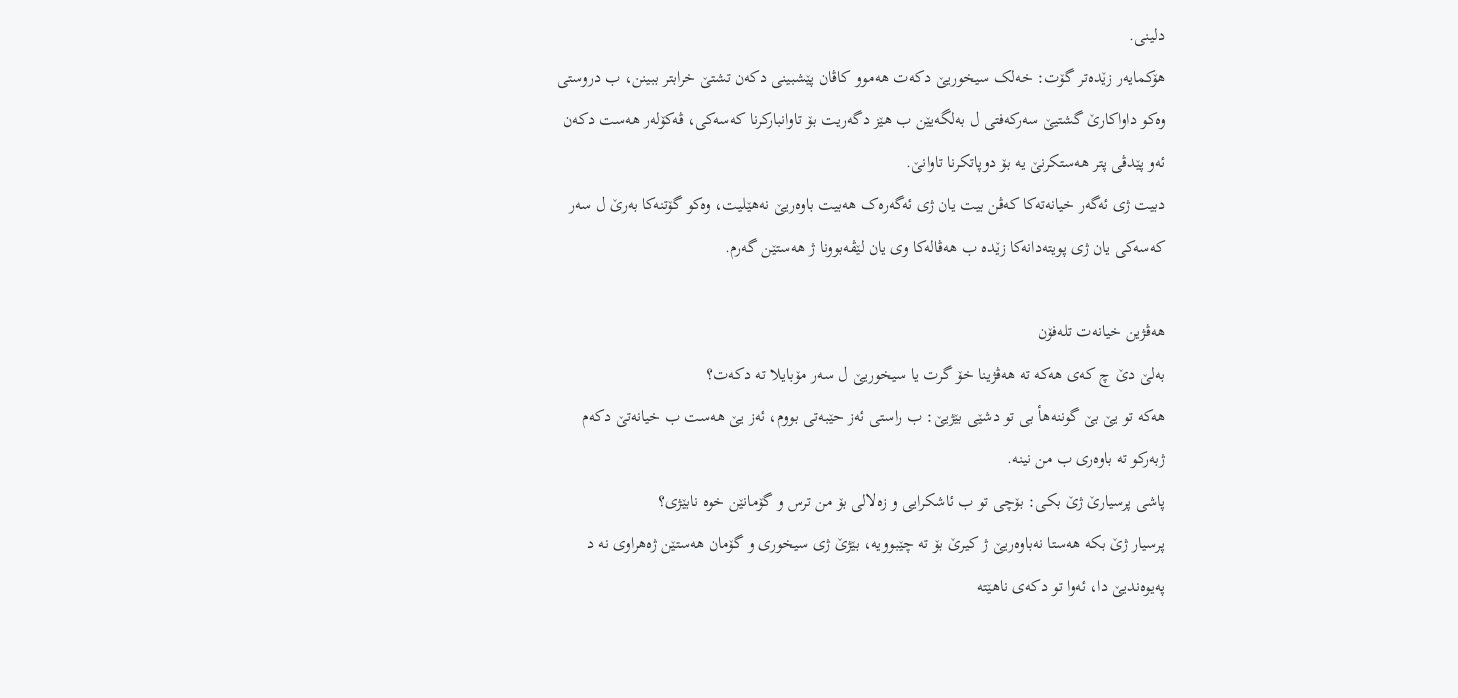دلینی.
ھۆکمایەر زێدەتر گۆت: خەلک سیخوریێ دکەت ھەموو کاڤان پێشبینی دکەن تشتێ خرابتر ببینن، ب دروستی وەکو داواکارێ گشتیێ سەرکەفتی ل بەلگەیێن ب ھێز دگەریت بۆ تاوانبارکرنا کەسەکی، ڤەکۆلەر ھەست دکەن ئەو پێدڤی پتر ھەستکرنێ یە بۆ دوپاتکرنا تاوانێ.
دبیت ژی ئەگەر خیانەتەکا کەڤن بیت یان ژی ئەگەرەک ھەبیت باوەریێ نەھێلیت، وەکو گۆتنەکا بەرێ ل سەر کەسەکی یان ژی پویتەدانەکا زێدە ب ھەڤالەکا وی یان لێڤەبوونا ژ ھەستێن گەرم.

هه‌ڤژين خيانه‌ت تله‌فۆن
بەلێ دێ چ کەی ھەکە تە ھەڤژینا خۆ گرت یا سیخوریێ ل سەر مۆبایلا تە دکەت؟
ھەکە تو یێ بێ گوننەهأ بی تو دشێی بێژیێ: ب راستی ئەز حێبەتی بووم، ئەز یێ ھەست ب خیانەتێ دکەم ژبەرکو تە باوەری ب من نینە.
پاشی پرسیارێ ژێ بکی: بۆچی تو ب ئاشکرایی و زەلالی بۆ من ترس و گۆمانێن خوە نابێژی؟
پرسیار ژێ بکە ھەستا نەباوەریێ ژ کیرێ بۆ تە چێبوویە، بێژێ ژی سیخوری و گۆمان ھەستێن ژەھراوی نە د پەیوەندیێ دا، ئەوا تو دکەی ناھێتە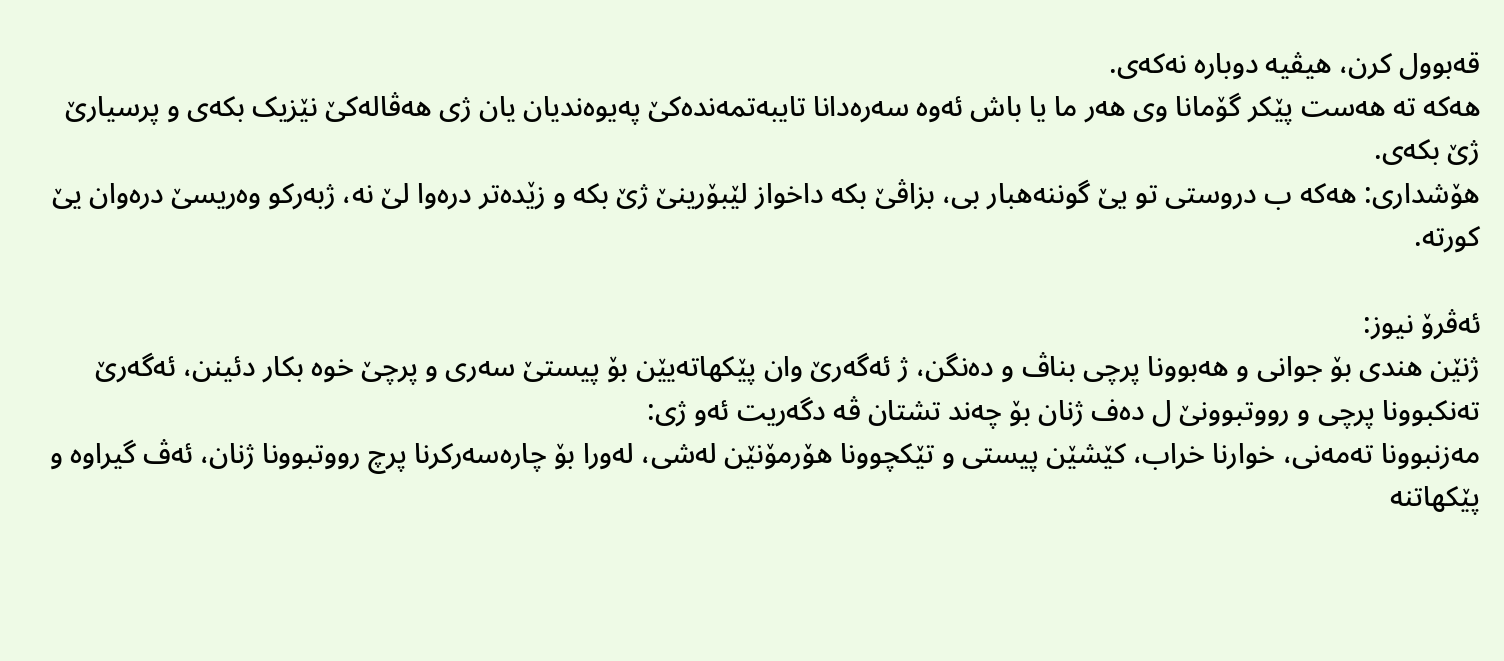قەبوول کرن، ھیڤیە دوبارە نەکەی.
ھەکە تە ھەست پێکر گۆمانا وی ھەر ما یا باش ئەوە سەرەدانا تایبەتمەندەکێ پەیوەندیان یان ژی ھەڤالەکێ نێزیک بکەی و پرسیارێ ژێ بکەی.
ھۆشداری: ھەکە ب دروستی تو یێ گوننەھبار بی، بزاڤێ بکە داخواز لێبۆرینێ ژێ بکە و زێدەتر درەوا لێ نە، ژبەرکو وەریسێ درەوان یێ کورتە.

ئه‌ڤرۆ نيوز:
ژنێن ھندی بۆ جوانی و ھەبوونا پرچی بناڤ و دەنگن، ژ ئەگەرێ وان پێکھاتەیێن بۆ پیستێ سەری و پرچێ خوە بکار دئینن، ئەگەرێ تەنکبوونا پرچی و رووتبوونێ ل دەف ژنان بۆ چەند تشتان ڤە دگەریت ئەو ژی:
مەزنبوونا تەمەنی، خوارنا خراب، کێشێن پیستی و تێکچوونا ھۆرمۆنێن لەشی، لەورا بۆ چارەسەرکرنا پرچ رووتبوونا ژنان، ئەڤ گیراوە و پێکھاتنە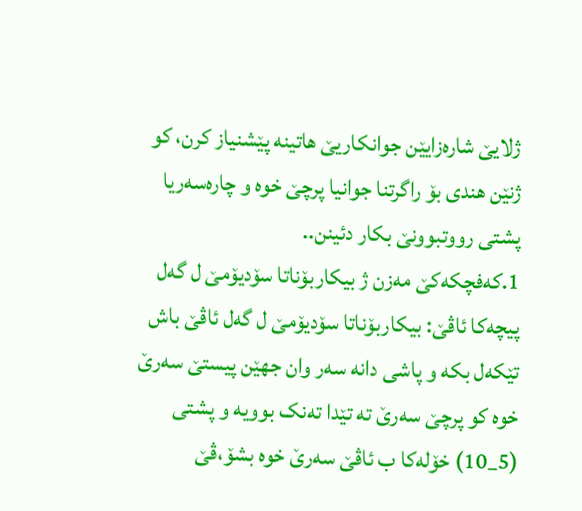ژلایێ شارەزایێن جوانکاریێ ھاتینە پێشنیاز کرن، کو ژنێن ھندی بۆ راگرتنا جوانیا پرچێ خوە و چارەسەریا پشتی رووتبوونێ بکار دئینن..
1.کەفچکەکێ مەزن ژ بیکاربۆناتا سۆدیۆمێ ل گەل پیچەکا ئاڤێ: بیکاربۆناتا سۆدیۆمێ ل گەل ئاڤێ باش تێکەل بکە و پاشی دانە سەر وان جھێن پیستێ سەرێ خوە کو پرچێ سەرێ تە تێدا تەنک بوویە و پشتی (5_10) خۆلەکا ب ئاڤێ سەرێ خوە بشۆ،ڤێ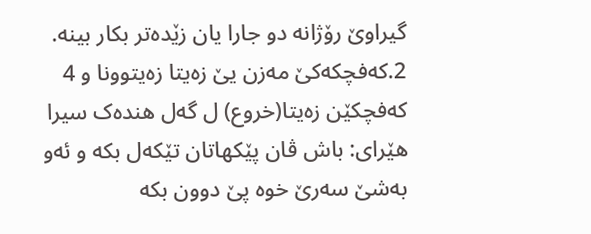گیراوێ رۆژانە دو جارا یان زێدەتر بکار بینە.
2.کەفچکەکێ مەزن یێ زەیتا زەیتوونا و 4 کەفچکێن زەیتا(خروع) ل گەل ھندەک سیرا ھێرای: باش ڤان پێکھاتان تێکەل بکە و ئەو بەشێ سەرێ خوە پێ دوون بکە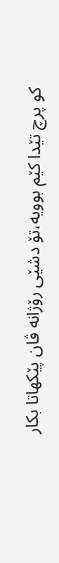کو پرچ تێدا کێم بوویە،تۆ دشێی رۆژانە ڤان پێکھاتا بکار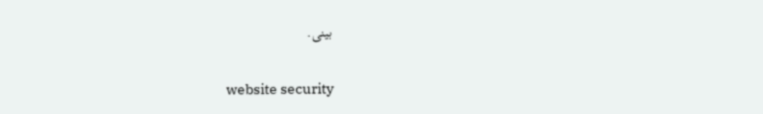بینی.

website security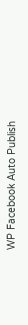WP Facebook Auto Publish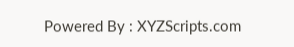Powered By : XYZScripts.com